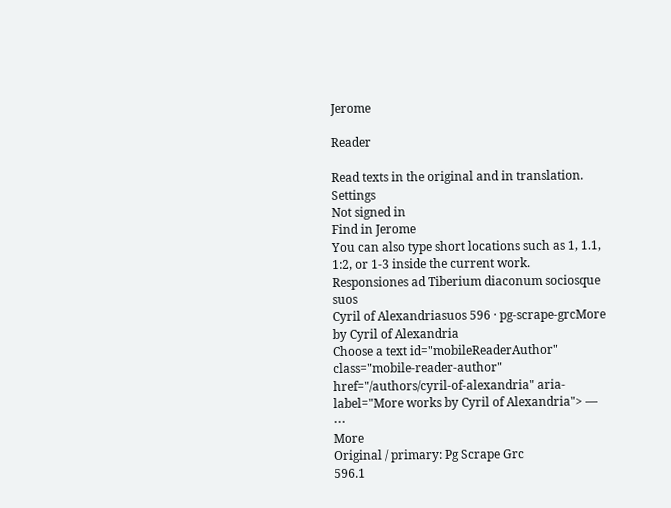Jerome

Reader

Read texts in the original and in translation.
Settings
Not signed in
Find in Jerome
You can also type short locations such as 1, 1.1, 1:2, or 1-3 inside the current work.
Responsiones ad Tiberium diaconum sociosque suos
Cyril of Alexandriasuos 596 · pg-scrape-grcMore by Cyril of Alexandria
Choose a text id="mobileReaderAuthor" class="mobile-reader-author" href="/authors/cyril-of-alexandria" aria-label="More works by Cyril of Alexandria"> —
⋯
More
Original / primary: Pg Scrape Grc
596.1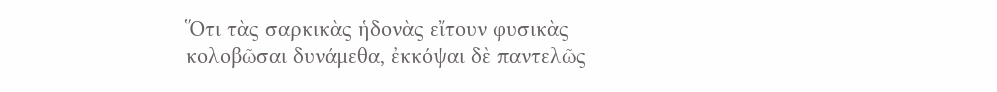Ὅτι τὰς σαρκικὰς ἡδονὰς εἴτουν φυσικὰς κολοβῶσαι δυνάμεθα, ἐκκόψαι δὲ παντελῶς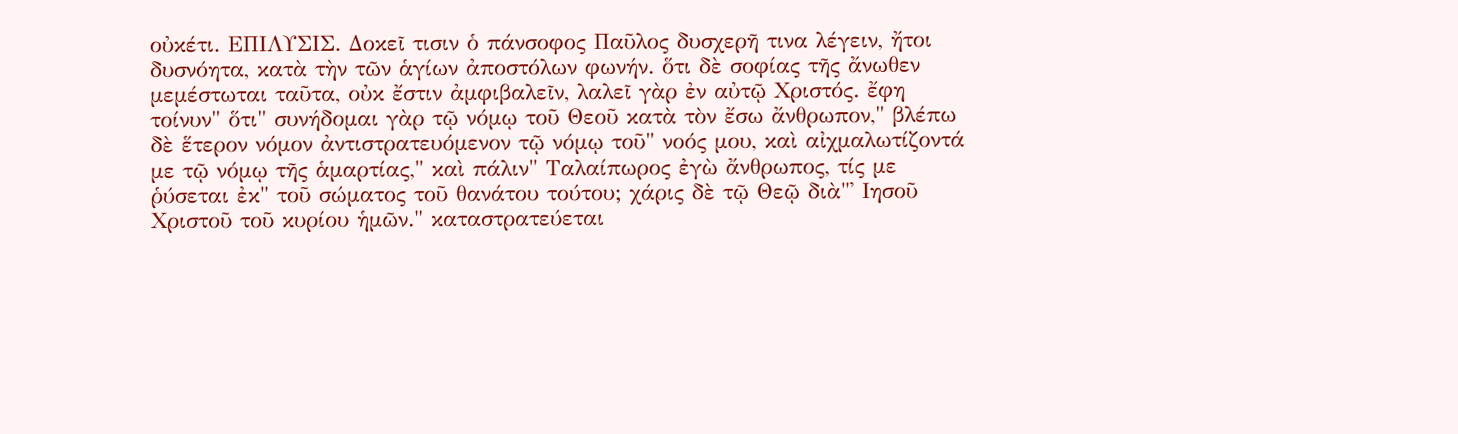οὐκέτι. ΕΠΙΛΥΣΙΣ. Δοκεῖ τισιν ὁ πάνσοφος Παῦλος δυσχερῆ τινα λέγειν, ἤτοι δυσνόητα, κατὰ τὴν τῶν ἁγίων ἀποστόλων φωνήν. ὅτι δὲ σοφίας τῆς ἄνωθεν μεμέστωται ταῦτα, οὐκ ἔστιν ἀμφιβαλεῖν, λαλεῖ γὰρ ἐν αὐτῷ Χριστός. ἔφη τοίνυν" ὅτι" συνήδομαι γὰρ τῷ νόμῳ τοῦ Θεοῦ κατὰ τὸν ἔσω ἄνθρωπον," βλέπω δὲ ἕτερον νόμον ἀντιστρατευόμενον τῷ νόμῳ τοῦ" νοός μου, καὶ αἰχμαλωτίζοντά με τῷ νόμῳ τῆς ἁμαρτίας," καὶ πάλιν" Ταλαίπωρος ἐγὼ ἄνθρωπος, τίς με ῥύσεται ἐκ" τοῦ σώματος τοῦ θανάτου τούτου; χάρις δὲ τῷ Θεῷ διὰ"̓ Ιησοῦ Χριστοῦ τοῦ κυρίου ἡμῶν." καταστρατεύεται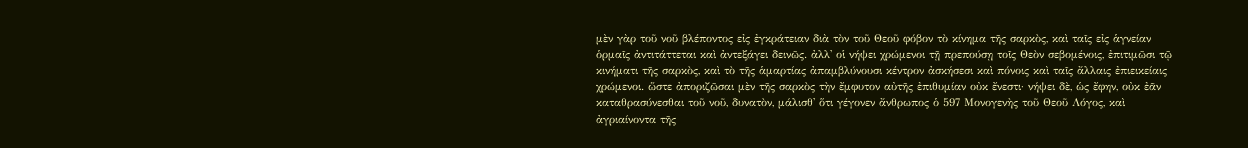μὲν γὰρ τοῦ νοῦ βλέποντος εἰς ἐγκράτειαν διὰ τὸν τοῦ Θεοῦ φόβον τὸ κίνημα τῆς σαρκὸς, καὶ ταῖς εἰς ἁγνείαν ὁρμαῖς ἀντιτάττεται καὶ ἀντεξάγει δεινῶς. ἀλλ' οἱ νήψει χρώμενοι τῇ πρεπούσῃ τοῖς Θεὸν σεβομένοις, ἐπιτιμῶσι τῷ κινήματι τῆς σαρκὸς, καὶ τὸ τῆς ἁμαρτίας ἀπαμβλύνουσι κέντρον ἀσκήσεσι καὶ πόνοις καὶ ταῖς ἄλλαις ἐπιεικείαις χρώμενοι. ὥστε ἀποριζῶσαι μὲν τῆς σαρκὸς τὴν ἔμφυτον αὐτῆς ἐπιθυμίαν οὐκ ἔνεστι· νήψει δὲ, ὡς ἔφην, οὐκ ἐᾶν καταθρασύνεσθαι τοῦ νοῦ, δυνατὸν, μάλισθ' ὅτι γέγονεν ἄνθρωπος ὁ 597 Μονογενὴς τοῦ Θεοῦ Λόγος, καὶ ἀγριαίνοντα τῆς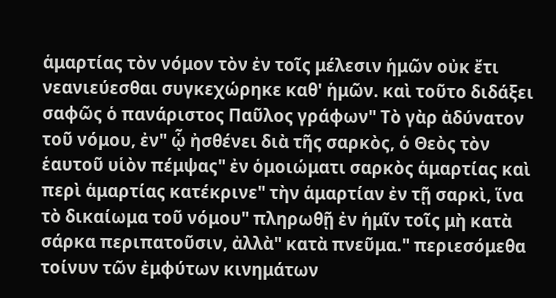ἁμαρτίας τὸν νόμον τὸν ἐν τοῖς μέλεσιν ἡμῶν οὐκ ἔτι νεανιεύεσθαι συγκεχώρηκε καθ' ἡμῶν. καὶ τοῦτο διδάξει σαφῶς ὁ πανάριστος Παῦλος γράφων" Τὸ γὰρ ἀδύνατον τοῦ νόμου, ἐν" ᾧ ἠσθένει διὰ τῆς σαρκὸς, ὁ Θεὸς τὸν ἑαυτοῦ υἱὸν πέμψας" ἐν ὁμοιώματι σαρκὸς ἁμαρτίας καὶ περὶ ἁμαρτίας κατέκρινε" τὴν ἁμαρτίαν ἐν τῇ σαρκὶ, ἵνα τὸ δικαίωμα τοῦ νόμου" πληρωθῇ ἐν ἡμῖν τοῖς μὴ κατὰ σάρκα περιπατοῦσιν, ἀλλὰ" κατὰ πνεῦμα." περιεσόμεθα τοίνυν τῶν ἐμφύτων κινημάτων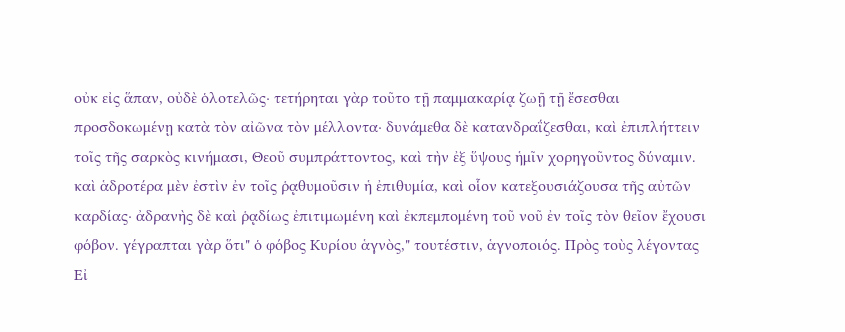οὐκ εἰς ἅπαν, οὐδὲ ὁλοτελῶς· τετήρηται γὰρ τοῦτο τῇ παμμακαρίᾳ ζωῇ τῇ ἔσεσθαι προσδοκωμένῃ κατὰ τὸν αἰῶνα τὸν μέλλοντα· δυνάμεθα δὲ κατανδραΐζεσθαι, καὶ ἐπιπλήττειν τοῖς τῆς σαρκὸς κινήμασι, Θεοῦ συμπράττοντος, καὶ τὴν ἐξ ὕψους ἡμῖν χορηγοῦντος δύναμιν. καὶ ἁδροτέρα μὲν ἐστὶν ἐν τοῖς ῥᾳθυμοῦσιν ἡ ἐπιθυμία, καὶ οἷον κατεξουσιάζουσα τῆς αὐτῶν καρδίας· ἀδρανὴς δὲ καὶ ῥᾳδίως ἐπιτιμωμένη καὶ ἐκπεμπομένη τοῦ νοῦ ἐν τοῖς τὸν θεῖον ἔχουσι φόβον. γέγραπται γὰρ ὅτι" ὁ φόβος Κυρίου ἁγνὸς," τουτέστιν, ἁγνοποιός. Πρὸς τοὺς λέγοντας Εἰ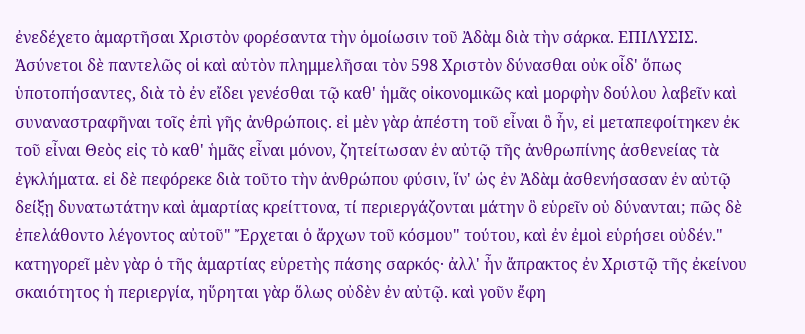ἐνεδέχετο ἁμαρτῆσαι Χριστὸν φορέσαντα τὴν ὁμοίωσιν τοῦ Ἀδὰμ διὰ τὴν σάρκα. ΕΠΙΛΥΣΙΣ. Ἀσύνετοι δὲ παντελῶς οἱ καὶ αὐτὸν πλημμελῆσαι τὸν 598 Χριστὸν δύνασθαι οὐκ οἶδ' ὅπως ὑποτοπήσαντες, διὰ τὸ ἐν εἴδει γενέσθαι τῷ καθ' ἡμᾶς οἰκονομικῶς καὶ μορφὴν δούλου λαβεῖν καὶ συναναστραφῆναι τοῖς ἐπὶ γῆς ἀνθρώποις. εἰ μὲν γὰρ ἀπέστη τοῦ εἶναι ὃ ἦν, εἰ μεταπεφοίτηκεν ἐκ τοῦ εἶναι Θεὸς εἰς τὸ καθ' ἡμᾶς εἶναι μόνον, ζητείτωσαν ἐν αὐτῷ τῆς ἀνθρωπίνης ἀσθενείας τὰ ἐγκλήματα. εἰ δὲ πεφόρεκε διὰ τοῦτο τὴν ἀνθρώπου φύσιν, ἵν' ὡς ἐν Ἀδὰμ ἀσθενήσασαν ἐν αὐτῷ δείξῃ δυνατωτάτην καὶ ἁμαρτίας κρείττονα, τί περιεργάζονται μάτην ὃ εὑρεῖν οὐ δύνανται; πῶς δὲ ἐπελάθοντο λέγοντος αὐτοῦ" Ἔρχεται ὁ ἄρχων τοῦ κόσμου" τούτου, καὶ ἐν ἐμοὶ εὑρήσει οὐδέν." κατηγορεῖ μὲν γὰρ ὁ τῆς ἁμαρτίας εὑρετὴς πάσης σαρκός· ἀλλ' ἦν ἄπρακτος ἐν Χριστῷ τῆς ἐκείνου σκαιότητος ἡ περιεργία, ηὕρηται γὰρ ὅλως οὐδὲν ἐν αὐτῷ. καὶ γοῦν ἔφη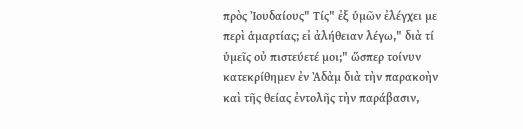πρὸς Ἰουδαίους" Τίς" ἐξ ὑμῶν ἐλέγχει με περὶ ἁμαρτίας; εἰ ἀλήθειαν λέγω," διὰ τί ὑμεῖς οὐ πιστεύετέ μοι;" ὥσπερ τοίνυν κατεκρίθημεν ἐν Ἀδὰμ διὰ τὴν παρακοὴν καὶ τῆς θείας ἐντολῆς τὴν παράβασιν,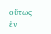οὕτως ἐν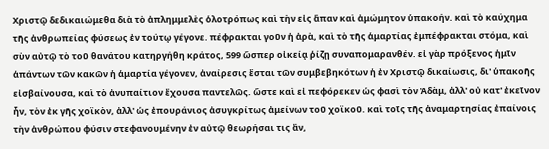Χριστῷ δεδικαιώμεθα διὰ τὸ ἀπλημμελὲς ὁλοτρόπως καὶ τὴν εἰς ἅπαν καὶ ἀμώμητον ὑπακοήν. καὶ τὸ καύχημα τῆς ἀνθρωπείας φύσεως ἐν τούτῳ γέγονε. πέφρακται γοῦν ἡ ἀρὰ, καὶ τὸ τῆς ἁμαρτίας ἐμπέφρακται στόμα, καὶ σὺν αὐτῷ τὸ τοῦ θανάτου κατηργήθη κράτος, 599 ὥσπερ οἰκείᾳ ῥίζῃ συναπομαρανθέν. εἰ γὰρ πρόξενος ἡμῖν ἁπάντων τῶν κακῶν ἡ ἁμαρτία γέγονεν, ἀναίρεσις ἔσται τῶν συμβεβηκότων ἡ ἐν Χριστῷ δικαίωσις, δι' ὑπακοῆς εἰσβαίνουσα, καὶ τὸ ἀνυπαίτιον ἔχουσα παντελῶς. ὥστε καὶ εἰ πεφόρεκεν ὡς φασὶ τὸν Ἀδὰμ, ἀλλ' οὐ κατ' ἐκεῖνον ἦν, τὸν ἐκ γῆς χοϊκὸν, ἀλλ' ὡς ἐπουράνιος ἀσυγκρίτως ἀμείνων τοῦ χοϊκοῦ. καὶ τοῖς τῆς ἀναμαρτησίας ἐπαίνοις τὴν ἀνθρώπου φύσιν στεφανουμένην ἐν αὐτῷ θεωρήσαι τις ἂν,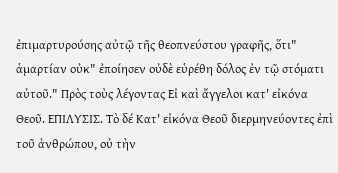ἐπιμαρτυρούσης αὐτῷ τῆς θεοπνεύστου γραφῆς, ὅτι" ἁμαρτίαν οὐκ" ἐποίησεν οὐδὲ εὑρέθη δόλος ἐν τῷ στόματι αὐτοῦ." Πρὸς τοὺς λέγοντας Εἰ καὶ ἄγγελοι κατ' εἰκόνα Θεοῦ. ΕΠΙΛΥΣΙΣ. Τὸ δέ Κατ' εἰκόνα Θεοῦ διερμηνεύοντες ἐπὶ τοῦ ἀνθρώπου, οὐ τὴν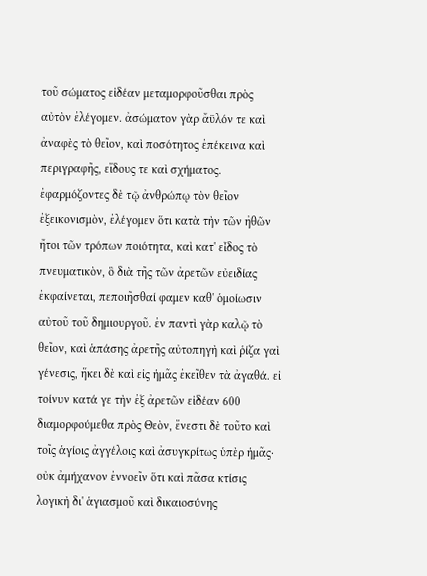τοῦ σώματος εἰδέαν μεταμορφοῦσθαι πρὸς αὐτὸν ἐλέγομεν. ἀσώματον γὰρ ἄϋλόν τε καὶ ἀναφὲς τὸ θεῖον, καὶ ποσότητος ἐπέκεινα καὶ περιγραφῆς, εἴδους τε καὶ σχήματος. ἐφαρμόζοντες δὲ τῷ ἀνθρώπῳ τὸν θεῖον ἐξεικονισμὸν, ἐλέγομεν ὅτι κατὰ τὴν τῶν ἠθῶν ἤτοι τῶν τρόπων ποιότητα, καὶ κατ' εἶδος τὸ πνευματικὸν, ὃ διὰ τῆς τῶν ἀρετῶν εὐειδίας ἐκφαίνεται, πεποιῆσθαί φαμεν καθ' ὁμοίωσιν αὐτοῦ τοῦ δημιουργοῦ. ἐν παντὶ γὰρ καλῷ τὸ θεῖον, καὶ ἁπάσης ἀρετῆς αὐτοπηγὴ καὶ ῥίζα γαὶ γένεσις, ἥκει δὲ καὶ εἰς ἡμᾶς ἐκεῖθεν τὰ ἀγαθά. εἰ τοίνυν κατά γε τὴν ἐξ ἀρετῶν εἰδέαν 600 διαμορφούμεθα πρὸς Θεὸν, ἔνεστι δὲ τοῦτο καὶ τοῖς ἁγίοις ἀγγέλοις καὶ ἀσυγκρίτως ὑπὲρ ἡμᾶς· οὐκ ἀμήχανον ἐννοεῖν ὅτι καὶ πᾶσα κτίσις λογικὴ δι' ἁγιασμοῦ καὶ δικαιοσύνης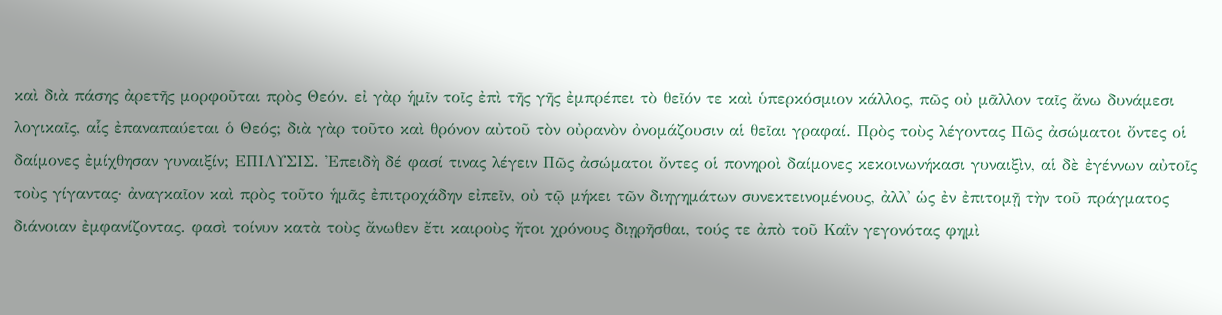καὶ διὰ πάσης ἀρετῆς μορφοῦται πρὸς Θεόν. εἰ γὰρ ἡμῖν τοῖς ἐπὶ τῆς γῆς ἐμπρέπει τὸ θεῖόν τε καὶ ὑπερκόσμιον κάλλος, πῶς οὐ μᾶλλον ταῖς ἄνω δυνάμεσι λογικαῖς, αἷς ἐπαναπαύεται ὁ Θεός; διὰ γὰρ τοῦτο καὶ θρόνον αὐτοῦ τὸν οὐρανὸν ὀνομάζουσιν αἱ θεῖαι γραφαί. Πρὸς τοὺς λέγοντας Πῶς ἀσώματοι ὄντες οἱ δαίμονες ἐμίχθησαν γυναιξίν; ΕΠΙΛΥΣΙΣ. Ἐπειδὴ δέ φασί τινας λέγειν Πῶς ἀσώματοι ὄντες οἱ πονηροὶ δαίμονες κεκοινωνήκασι γυναιξὶν, αἱ δὲ ἐγέννων αὐτοῖς τοὺς γίγαντας· ἀναγκαῖον καὶ πρὸς τοῦτο ἡμᾶς ἐπιτροχάδην εἰπεῖν, οὐ τῷ μήκει τῶν διηγημάτων συνεκτεινομένους, ἀλλ' ὡς ἐν ἐπιτομῇ τὴν τοῦ πράγματος διάνοιαν ἐμφανίζοντας. φασὶ τοίνυν κατὰ τοὺς ἄνωθεν ἔτι καιροὺς ἤτοι χρόνους διῃρῆσθαι, τούς τε ἀπὸ τοῦ Καῒν γεγονότας φημὶ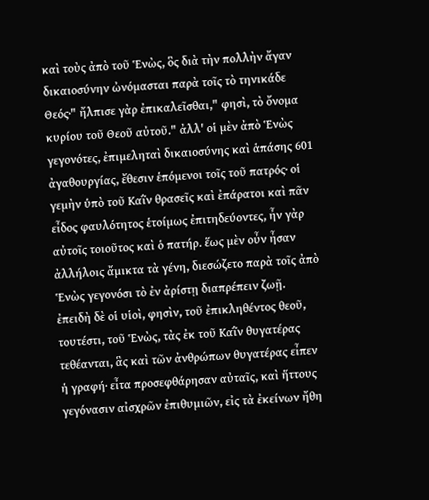καὶ τοὺς ἀπὸ τοῦ Ἑνὼς, ὃς διὰ τὴν πολλὴν ἄγαν δικαιοσύνην ὠνόμασται παρὰ τοῖς τὸ τηνικάδε Θεός·" ἤλπισε γὰρ ἐπικαλεῖσθαι," φησὶ, τὸ ὄνομα κυρίου τοῦ Θεοῦ αὐτοῦ." ἀλλ' οἱ μὲν ἀπὸ Ἑνὼς γεγονότες, ἐπιμεληταὶ δικαιοσύνης καὶ ἁπάσης 601 ἀγαθουργίας, ἔθεσιν ἑπόμενοι τοῖς τοῦ πατρός· οἱ γεμὴν ὑπὸ τοῦ Καῒν θρασεῖς καὶ ἐπάρατοι καὶ πᾶν εἶδος φαυλότητος ἑτοίμως ἐπιτηδεύοντες, ἦν γὰρ αὐτοῖς τοιοῦτος καὶ ὁ πατήρ. ἕως μὲν οὖν ἦσαν ἀλλήλοις ἄμικτα τὰ γένη, διεσώζετο παρὰ τοῖς ἀπὸ Ἑνὼς γεγονόσι τὸ ἐν ἀρίστῃ διαπρέπειν ζωῇ. ἐπειδὴ δὲ οἱ υἱοὶ, φησὶν, τοῦ ἐπικληθέντος θεοῦ, τουτέστι, τοῦ Ἑνὼς, τὰς ἐκ τοῦ Καῒν θυγατέρας τεθέανται, ἃς καὶ τῶν ἀνθρώπων θυγατέρας εἶπεν ἡ γραφή· εἶτα προσεφθάρησαν αὐταῖς, καὶ ἥττους γεγόνασιν αἰσχρῶν ἐπιθυμιῶν, εἰς τὰ ἐκείνων ἤθη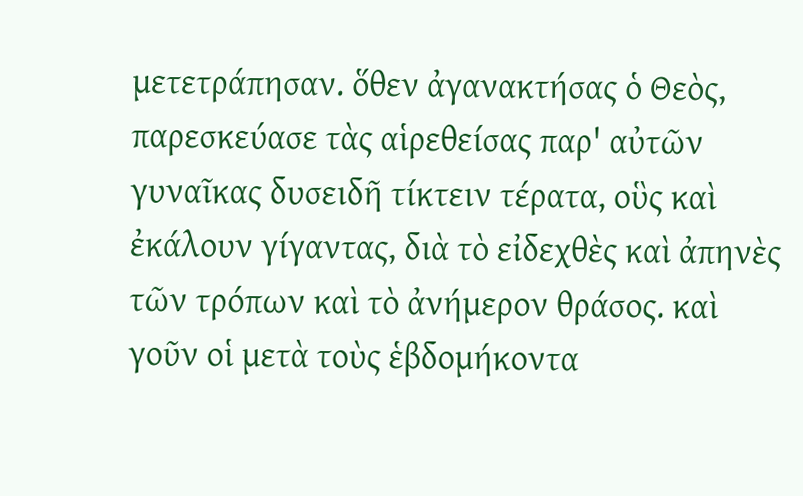μετετράπησαν. ὅθεν ἀγανακτήσας ὁ Θεὸς, παρεσκεύασε τὰς αἱρεθείσας παρ' αὐτῶν γυναῖκας δυσειδῆ τίκτειν τέρατα, οὓς καὶ ἐκάλουν γίγαντας, διὰ τὸ εἰδεχθὲς καὶ ἀπηνὲς τῶν τρόπων καὶ τὸ ἀνήμερον θράσος. καὶ γοῦν οἱ μετὰ τοὺς ἑβδομήκοντα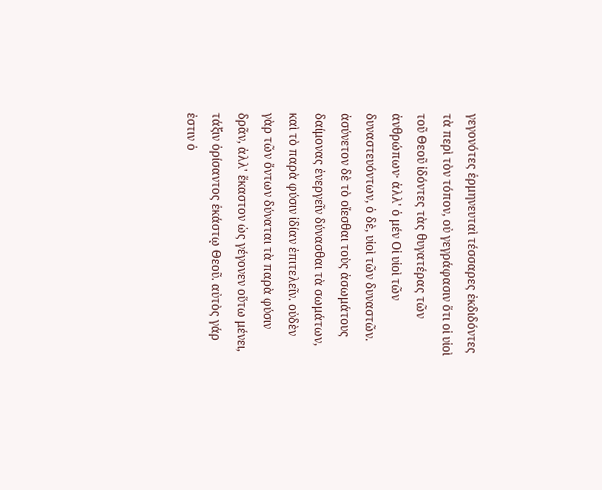γεγονότες ἑρμηνευταὶ τέσσαρες ἐκδιδόντες τὰ περὶ τὸν τόπον, οὐ γεγράφασιν ὅτι οἱ υἱοὶ τοῦ Θεοῦ ἰδόντες τὰς θυγατέρας τῶν ἀνθρώπων· ἀλλ' ὁ μέν Οἱ υἱοὶ τῶν δυναστευόντων, ὁ δὲ, υἱοὶ τῶν δυναστῶν. ἀσύνετον δὲ τὸ οἴεσθαι τοὺς ἀσωμάτους δαίμονας ἐνεργεῖν δύνασθαι τὰ σωμάτων, καὶ τὸ παρὰ φύσιν ἰδίαν ἐπιτελεῖν. οὐδὲν γὰρ τῶν ὄντων δύναται τὰ παρὰ φύσιν δρᾶν, ἀλλ' ἕκαστον ὡς γέγονεν οὕτω μένει, τάξιν ὁρίσαντος ἑκάστῳ Θεοῦ. αὐτὸς γάρ ἐστιν ὁ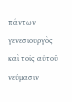πάντων γενεσιουργὸς καὶ τοῖς αὐτοῦ νεύμασιν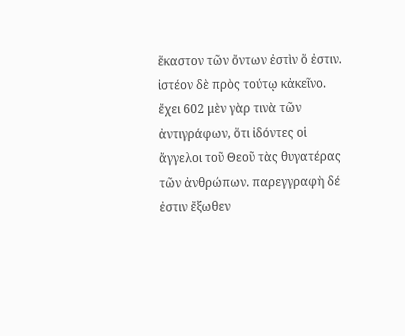ἕκαστον τῶν ὄντων ἐστὶν ὅ ἐστιν. ἰστέον δὲ πρὸς τούτῳ κἀκεῖνο. ἔχει 602 μὲν γὰρ τινὰ τῶν ἀντιγράφων, ὅτι ἰδόντες οἱ ἄγγελοι τοῦ Θεοῦ τὰς θυγατέρας τῶν ἀνθρώπων. παρεγγραφὴ δέ ἐστιν ἔξωθεν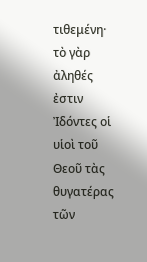τιθεμένη· τὸ γὰρ ἀληθές ἐστιν Ἰδόντες οἱ υἱοὶ τοῦ Θεοῦ τὰς θυγατέρας τῶν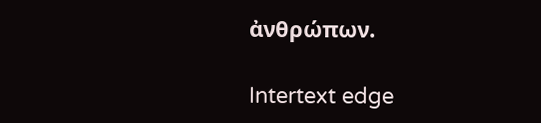ἀνθρώπων.

Intertext edge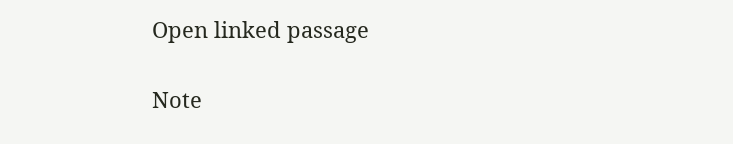Open linked passage

Note